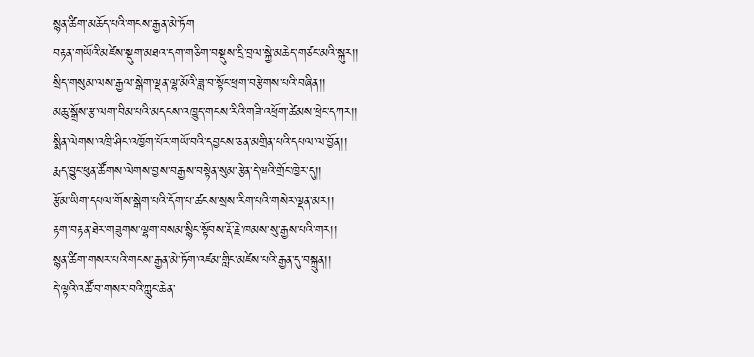སྙན་ཚིག་མཆོད་པའི་གངས་རྒྱན་མེ་ཏོག
བརྟན་གཡོའི་མཛེས་སྡུག་མཐའ་དག་གཅིག་བསྡུས་དྲི་བྲལ་སྐྱེ་མཆེད་གཙང་མའི་སྐུར།།
སྲིད་གསུམ་ལས་རྒྱལ་སྒེག་ལྡན་ལྷ་མོའི་ཟླ་བ་སྟོང་ཕྲག་བརྩེགས་པའི་བཞིན།།
མཆུ་སྒྲོས་རྩ་ལག་བིམ་པའི་མདངས་འཁྱུད་གངས་རིའི་གཟི་འཕྲོག་ཚེམས་ཕྲེང་དཀར།།
སྨིན་ལེགས་འཁྲི་ཤིང་འཁྱོག་པོར་གཡོ་བའི་དབྱངས་ཅན་མགྲིན་པའི་དཔལ་ལ་བྱོན།།
རྨད་བྱུང་ཕུན་ཚོགས་ལེགས་བྱས་བརྒྱས་བསྟེན་སུམ་རྩེན་དེ་ཝའི་གྲོང་ཁྱེར་དུ།།
རྩོམ་ཡིག་དཔལ་གོས་སྒེག་པའི་དོག་པ་ཚངས་སྲས་རིག་པའི་གསེར་ལྡན་མར།།
རྟག་བརྟན་ཐེར་གཟུགས་ལྷག་བསམ་སྙིང་སྟོབས་རྡོ་རྗེ་ཁམས་སུ་རྒྱས་པའི་གར།།
སྙན་ཚིག་གསར་པའི་གངས་རྒྱན་མེ་ཏོག་འཛམ་གླིང་མཛེས་པའི་རྒྱན་དུ་བསྐྲུན།།
དེ་ལྟའི་འཚོ་བ་གསར་བའི་ཀླུང་ཆེན་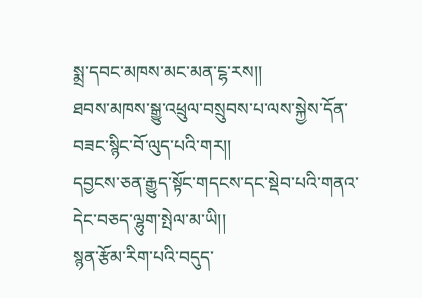སྨྲ་དབང་མཁས་མང་མན་ངྷ་རས།།
ཐབས་མཁས་སྒྱུ་འཕྲུལ་བསྲུབས་པ་ལས་སྐྱེས་དོན་བཟང་སྙིང་བོ་ལུད་པའི་གར།།
དབྱངས་ཅན་རྒྱུད་སྟོང་གདངས་དང་སྡེབ་པའི་གནའ་དེང་བཅད་ལྷུག་སྤེལ་མ་ཡི།།
སྙན་རྩོམ་རིག་པའི་བདུད་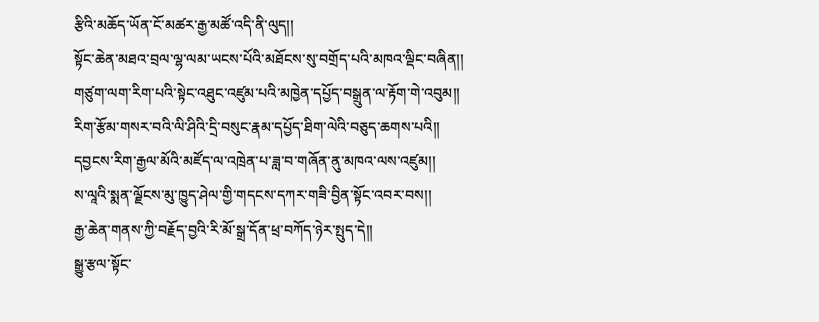རྩིའི་མཆོད་ཡོན་ངོ་མཚར་རྒྱ་མཚོ་འདི་ནི་ལུད།།
སྟོང་ཆེན་མཐའ་བྲལ་ལྷ་ལམ་ཡངས་པོའི་མཐོངས་སུ་བགྲོད་པའི་མཁའ་ལྡིང་བཞིན།།
གཙུག་ལག་རིག་པའི་སྟེང་འཐུང་འཛུམ་པའི་མཁྱེན་དཔྱོད་བསྒྲུན་ལ་རྟོག་གེ་འབུམ།།
རིག་རྩོམ་གསར་བའི་ལི་ཤིའི་དྲི་བསུང་རྣམ་དཔྱོད་ཐིག་ལེའི་བཅུད་ཆགས་པའི།།
དབྱངས་རིག་རྒྱལ་མོའི་མཛོད་ལ་འཁྲེན་པ་ཟླ་བ་གཞོན་ནུ་མཁའ་ལས་འཛུམ།།
ས་ལཱའི་སྨན་ལྗོངས་མུ་ཁྱུད་ཤེལ་གྱི་གདངས་དཀར་གཟི་བྱིན་སྟོང་འབར་བས།།
རྒྱ་ཆེན་གནས་ཀྱི་བརྗོད་བྱའི་རི་མོ་སྒྲ་དོན་ཕྲ་བཀོད་ཉེར་སྤུད་དེ།།
སྒྱུ་རྩལ་སྟོང་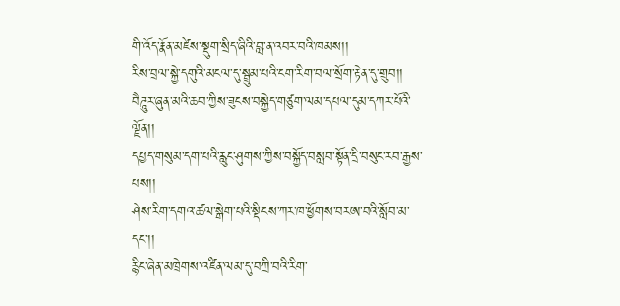གི་འོད་རྣོན་མཛེས་སྡུག་སྲིད་ཞིའི་བླ་ན་འབར་བའི་ཁམས།།
རིས་བྲལ་སྐྱེ་དགུའི་མངལ་དུ་སྦྲུམ་པའི་ངག་རིག་བལ་སྲོག་རྟེན་དུ་གྲུབ།།
བཻཌཱུར་ཞུན་མའི་ཆབ་ཀྱིས་ཟུངས་བསྐྱེད་གཙུག་ལམ་དཔལ་དུམ་དཀར་པོའི་ལྗོན།།
དཔྱད་གསུམ་དག་པའི་རླུང་ཤུགས་ཀྱིས་བསྐྱོད་བསླབ་སྟོན་དྲི་བསུང་རབ་རྒྱས་པས།།
ཤེས་རིག་དགའ་ཚལ་སྒེག་པའི་སྡིངས་ཀར་ཁ་ཕྱོགས་བརཨ་བའི་སློབ་མ་དང་།།
རྙིང་ཞེན་མཁྲེགས་འཛིན་ལམ་དུ་བཀྲི་བའི་རིག་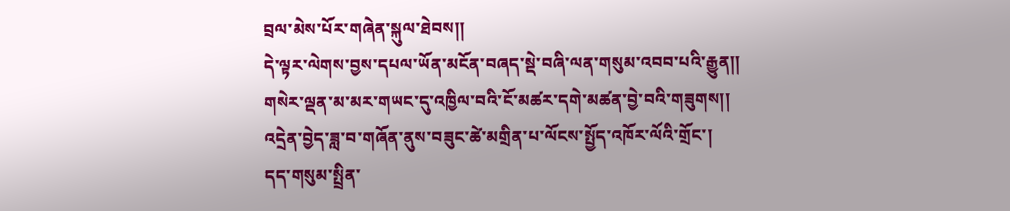བྲལ་མེས་པོར་གཞེན་སྐུལ་ཐེབས།།
དེ་ལྟར་ལེགས་བྱས་དཔལ་ཡོན་མངོན་བཞད་སྡེ་བཞི་ལན་གསུམ་འབབ་པའི་རྒྱུན།།
གསེར་ལྡན་མ་མར་གཡང་དུ་འཁྱིལ་བའི་ངོ་མཚར་དགེ་མཚན་བྱེ་བའི་གཟུགས།།
འདྲེན་བྱེད་ཟླ་བ་གཞོན་ནུས་བཟུང་ཚེ་མགྲིན་པ་ལོངས་སྤྱོད་འཁོར་ལོའི་གྲོང་།
དད་གསུམ་སྤྲིན་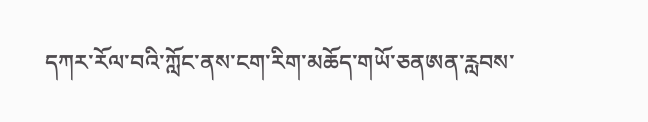དཀར་རོལ་བའི་ཀློང་ནས་ངག་རིག་མཆོད་གཡོ་ཅནཨན་རླབས་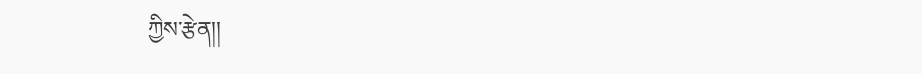ཀྱིས་རྩེན།།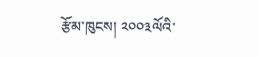རྩོམ་ཁུངས། ༢༠༠༣ལོའི་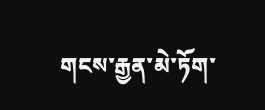གངས་རྒྱན་མེ་ཏོག་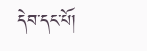དེབ་དང་པོ།